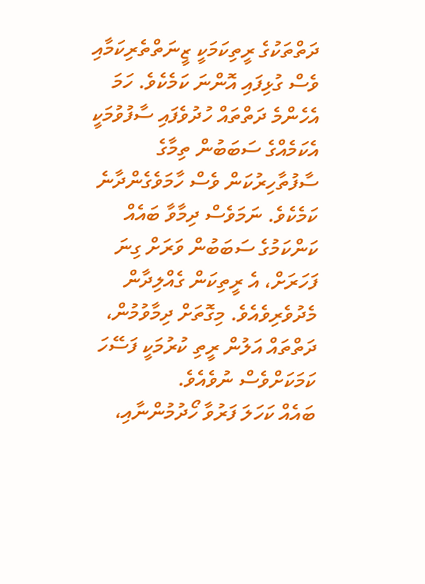ދަތްތަކުގެ ރީތިކަމަކީ ޒީނަތްތެރިކަމާއި ވެސް ގުޅިފައި އޮންނަ ކަމެކެވެ. ހަމަ އެހެންމެ ދަތްތައް ހުދުވެފައި ސާފުވުމަކީ އެކަމެއްގެ ސަބަބުން ތިމާގެ ސާފުތާހިރުކަން ވެސް ހާމަވެގެންދާނެ ކަމެކެވެ. ނަމަވެސް ދިމާވާ ބައެއް ކަންކަމުގެ ސަބަބުން ވަރަށް ގިނަ ފަހަރަށް، އެ ރީތިކަން ގެއްލިދާން މެދުވެރިވެއެވެ. މިގޮތަށް ދިމާވުމުން، ދަތްތައް އަލުން ރީތި ކުރުމަކީ ފަސޭހަ ކަމަކަށްވެސް ނުވެއެވެ.
ބައެއް ކަހަލަ ފަރުވާ ހޯދުމުންނާއި،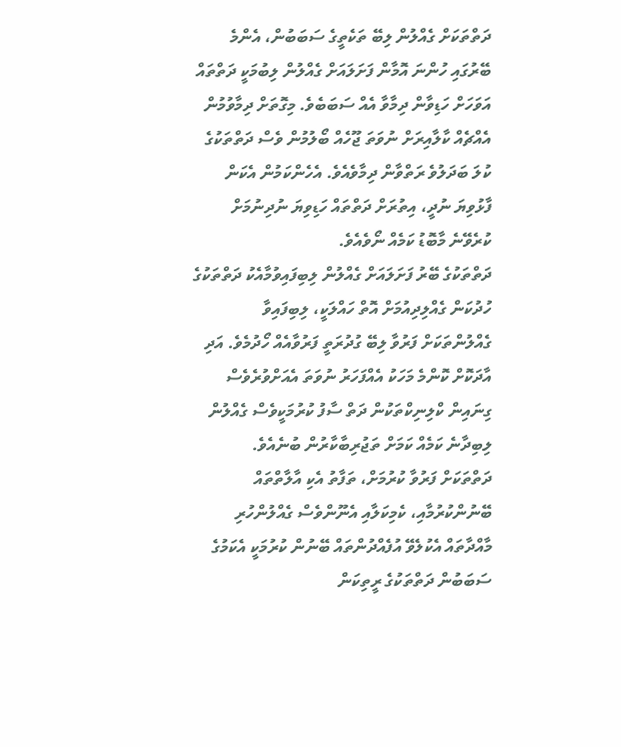ދަތްތަކަށް ގެއްލުން ލިބޭ ތަކެތީގެ ސަބަބުން، އެންމެ ބޭރުގައި ހުންނަ އޮމާން ފަށަލައަށް ގެއްލުން ލިބުމަކީ ދަތްތައް އަވަހަށް ހަޑިވާން ދިމާވާ އެއް ސަބަބެވެ. މިގޮތަށް ދިމާވުމުން އެއްޗެއް ކާލާއިރަށް ނުވަތަ ޖޫހެއް ބޯލުމުން ވެސް ދަތްތަކުގެ ކުލަ ބަދަލުވެ ރަތްވާން ދިމާވެއެވެ. އެހެންކަމުން އެކަން ފާޅުވިޔަ ނުދީ، އިތުރަށް ދަތްތައް ހަޑިވިޔަ ނުދިނުމަށް ކުރެވޭނެ މާބޮޑު ކަމެއް ނޯވެއެވެ.
ދަތްތަކުގެ ބޭރު ފަށަލައަށް ގެއްލުން ލިބިފައިވުމާއެކު ދަތްތަކުގެ ހުދުކަން ގެއްލިދިއުމަށް އޮތް ހައްލަކީ، ލިބިފައިވާ ގެއްލުންތަކަށް ފަރުވާ ލިބޭ ގުދުރަތީ ފަރުވާއެއް ހޯދުމެވެ. އަދި އާދަކޮށް ކޮންމެ މަހަކު އެއްފަހަރު ނުވަތަ އެއަށްވުރެވެސް ގިނައިން ކްލިނިކްތަކުން ދަތް ސާފު ކުރުމަކީވެސް ގެއްލުން ލިބިދާނެ ކަމެއް ކަމަށް ތަޖުރިބާކާރުން ބުނެއެވެ.
ދަތްތަކަށް ފަރުވާ ކުރުމަށް، ތަފާތު އެކި އާލާތްތައް ބޭނުންކުރުމާއި، ކެމިކަލާއި އެނޫންވެސް ގެއްލުންހުރި މާއްދާތައް އެކުލެވޭ އުފެއްދުންތައް ބޭނުން ކުރުމަކީ އެކަމުގެ ސަބަބުން ދަތްތަކުގެ ރީތިކަން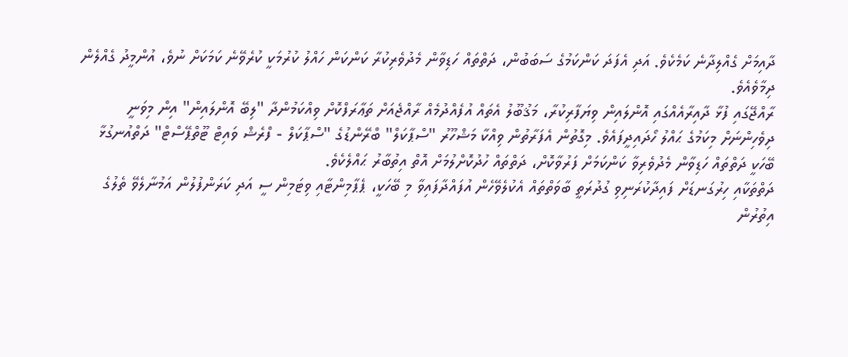ދާއިމަށް ގެއްލިދާނެ ކަމެކެވެ. އަދި އެފަދަ ކަންކަމުގެ ސަބަބުން، ދަތްތައް ހަޑިވާން މެދުވެރިކުރާ ކަންކަން ހައްލު ކުރުމަކީ ކުރެވޭނެ ކަމަކަށް ނުވެ، އުންމީދު ގެއްލެން ދިމާވެއެވެ.
ރާއްޖޭގައި ފުޅާ ދާއިރާއެއްގައި އޮންލައިން ވިޔަފާރިކުރާ، މަޤުބޫލު އެތައް އުފެއްދުމެއް ރާއްޖެއަށް ތަޢާރަފްކޮށް ވިއްކަމުންދާ "ލިބޭ އޮންލައިން" އިން މިވަނީ ދިވެހިންނަށް މިކަމުގެ ޙައްލު ހޯދައިދީފައެވެ. މިގޮތުން އެފަރާތުން ވިއްކާ މަޝްހޫރު "ސްޕާކަލް" ބްރޭންޑުގެ "ސްޕާކަލް - ފްރެޝް ވައިޓް ޓޫތްޕޭސްޓް" ދަތްއުނގުޅާ ބޭހަކީ ދަތްތައް ހަޑިވާން މެދުވެރިވާ ކަންކަމަށް ފަރުވާކޮށް، ދަތްތައް ހުދުކޮށްލުމަށް އޮތް އިތުބާރު ޙައްލެކެވެ.
ދަތްތަކާއި ހިރުގަނޑަށް ފައިދާކުރަނިވި ގުދުރަތީ ބާވަތްތައް އެކުލެވޭހެން އުފައްދާފައިވާ މި ބޭހަކީ، ޕެޕާމިންޓާއި ވިޓަމިން ސީ އަދި ކަރަންފުލުން އަމުނާލެވޭ ތެލުގެ އިތުރުން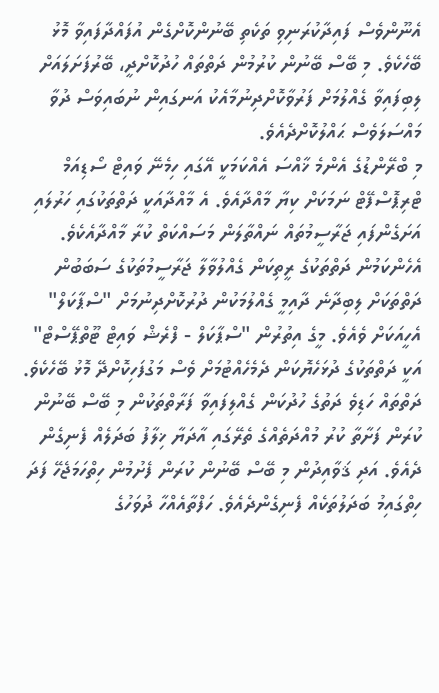އެނޫންވެސް ފައިދާކުރަނިވި ތަކެތި ބޭނުންކޮށްގެން އުފައްދާފައިވާ މޮޅު ބޭހެކެވެ. މި ބޭސް ބޭނުން ކުރުމުން ދަތްތައް ހުދުކޮށްދީ، ބޭރުފަށަލައަށް ލިބިފައިވާ ގެއްލުމަށް ފަރުވާކޮށްދިނުމާއެކު އަނގައިން ނުބައިވަސް ދުވާ މައްސަލަވެސް ޙައްލުކޮށްދެއެވެ.
މި ބްރޭންޑުގެ އެންމެ ޚާއްސަ އެއްކަމަކީ އޭގައި ހިމެނޭ ވައިޓް ސޯޑިއަމް ޓްރިޕޮސްފޭޓް ނަމަކަށް ކިޔާ މާއްދާއެވެ. އެ މާއްދާއަކީ ދަތްތަކުގައި ހަރުލައި އަށަގެންފައި ޖަރާސީމުތައް ނައްތާލަން މަސައްކަތް ކުރާ މާއްދާއެކެވެ. އެހެންކަމުން ދަތްތަކުގެ ރީތިކަން ގެއްލުވާލާ ޖަރާސީމުތަކުގެ ސަބަބުން ދަތްތަކަށް ލިބިދާނެ ދާއިމީ ގެއްލުމަކުން ދުރުކޮށްދިނުމަށް "ސްޕާކަލް" އެހީއަކަށް ވެއެވެ. މީގެ އިތުރުން "ސްޕާކަލް - ފްރެޝް ވައިޓް ޓޫތްޕޭސްޓް" އަކީ ދަތްތަކުގެ ދުޅަހެޔޮކަން ދެމެހެއްޓުމަށް ވެސް މަގުފަހިކޮށްދޭ މޮޅު ބޭހެކެވެ.
ދަތްތައް ހަޑިވެ ދަތުގެ ހުދުކަން ގެއްލިފައިވާ ފަރާތްތަކުން މި ބޭސް ބޭނުން ކުރަން ފަށާތާ ކުރު މުއްދަތެއްގެ ތެރޭގައި އާދަޔާ ޚިލާފު ބަދަލެއް ފެނިގެން ދެއެވެ. އަދި ޤަވާއިދުން މި ބޭސް ބޭނުން ކުރަން ފެށުމުން ހިތްހަމަޖެހޭ ފަދަ ހިތްގައިމު ބަދަލުތަކެއް ފެނިގެންދެއެވެ. ހަފްތާއެއްހާ ދުވަހުގެ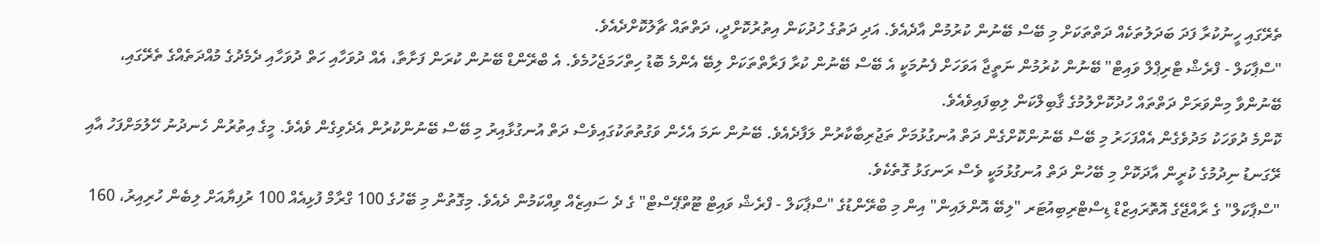ތެރޭގައި ހީނުކުރާ ފަދަ ބަދަލުތަކެއް ދަތްތަކަށް މި ބޭސް ބޭނުން ކުރުމުން އާދެއެވެ. އަދި ދަތުގެ ހުދުކަން އިތުރުކޮށްދީ، ދަތްތައް ޗާލުކޮށްދެއެވެ.
"ސްޕާކަލް - ފްރެޝް ޓްރިޕްލް ވައިޓް" ބޭނުން ކުރުމުން ނަތީޖާ އަވަހަށް ފެނުމަކީ އެ ބޭސް ބޭނުން ކުރާ ފަރާތްތަކަށް ލިބޭ އެންމެ ބޮޑު ހިތްހަމަޖެހުމެވެ. އެ ބްރޭންޑް ބޭނުން ކުރަން ފަށާތާ، އެއް ދުވަހާއި ހަތް ދުވަހާއި ދެމެދުގެ މުއްދަތެއްގެ ތެރޭގައި، ބޭނުންވާ މިންވަރަށް ދަތްތައް ހުދުކޮށްލުމުގެ ޤާބިލްކަން ލިބިފައިވެއެވެ.
ކޮންމެ ދުވަހަކު މަދުވެގެން އެއްފަހަރު މި ބޭސް ބޭނުންކޮށްގެން ދަތް އުނގުޅުމަށް ތަޖުރިބާކާރުން ލަފާދެއެވެ. ބޭނުން ނަމަ އެހެން ވަގުތުތަކުގައިވެސް ދަތް އުނގުޅާއިރު މި ބޭސް ބޭނުންކުރުން އެދެވިގެން ވެއެވެ. މީގެ އިތުރުން ހެނދުނު ހޭލުމަށްފަހު އާއި ރޭގަނޑު ނިދުމުގެ ކުރީން އާދަކޮށް މި ބޭހުން ދަތް އުނގުޅުމަކީ ވެސް ރަނގަޅު ގޮތެކެވެ.
"ސްޕާކަލް" ގެ ރާއްޖޭގެ އޮތޮރައިޒްޑް ޑިސްޓްރިބިއުޓަރ "ލިބޭ އޮންލައިން" އިން މި ބްރޭންޑުގެ "ސްޕާކަލް - ފްރެޝް ވައިޓް ޓޫތްޕޭސްޓް" ގެ ދެ ސައިޒެއް ވިއްކަމުން ދެއެވެ. މިގޮތުން މި ބޭހުގެ 100 ގްރާމް ފުޅިއެއް 100 ރުފިޔާއަށް ލިބެން ހުރިއިރު، 160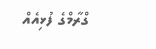ގްރާމްގެ ފުޅިއެއް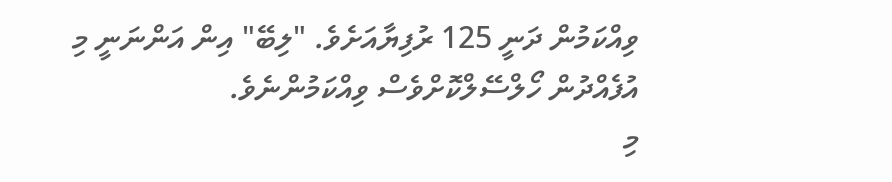ވިއްކަމުން ދަނީ 125 ރުފިޔާއަށެވެ. "ލިބޭ" އިން އަންނަނީ މި އުފެއްދުން ހޯލްސޭލްކޮށްވެސް ވިއްކަމުންނެވެ.
މި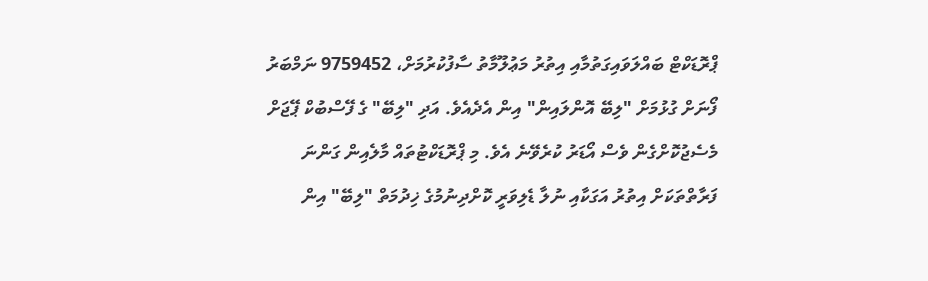ޕްރޮޑަކްޓް ބައްލަވައިގަތުމާއި އިތުރު މަޢުލޫމާތު ސާފުކުރުމަށް، 9759452 ނަމްބަރު ފޯނަށް ގުޅުމަށް "ލިބޭ އޮންލައިން" އިން އެދެއެވެ. އަދި "ލިބޭ" ގެ ފޭސްބުކް ޕޭޖަށް މެސެޖުކޮށްގެން ވެސް އޯޑަރު ކުރެވޭނެ އެވެ. މި ޕްރޮޑަކްޓުތައް މާލެއިން ގަންނަ ފަރާތްތަކަށް އިތުރު އަގަކާއި ނުލާ ޑެލިވަރީ ކޮށްދިނުމުގެ ޚިދުމަތް "ލިބޭ" އިން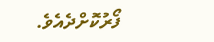ފޯރުކޮށްދެއެވެ.